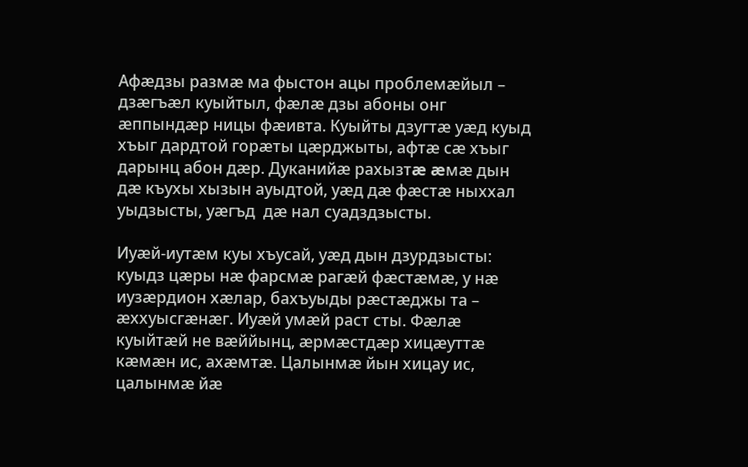Афæдзы размæ ма фыстон ацы проблемæйыл – дзæгъæл куыйтыл, фæлæ дзы абоны онг æппындæр ницы фæивта. Куыйты дзугтæ уæд куыд хъыг дардтой горæты цæрджыты, афтæ сæ хъыг дарынц абон дæр. Дуканийæ рахызтæ æмæ дын дæ къухы хызын ауыдтой, уæд дæ фæстæ ныххал уыдзысты, уæгъд  дæ нал суадздзысты.

Иуæй-иутæм куы хъусай, уæд дын дзурдзысты: куыдз цæры нæ фарсмæ рагæй фæстæмæ, у нæ иузæрдион хæлар, бахъуыды рæстæджы та – æххуысгæнæг. Иуæй умæй раст сты. Фæлæ куыйтæй не вæййынц, æрмæстдæр хицæуттæ кæмæн ис, ахæмтæ. Цалынмæ йын хицау ис, цалынмæ йæ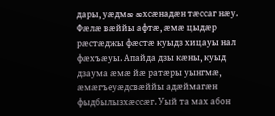дары, уæдмæ æхсæнадæн тæссаг нæу. Фæлæ вæййы афтæ, æмæ цыдæр рæстæджы фæстæ куыдз хицауы нал фæхъæуы. Апайда дзы кæны, куыд дзаума æмæ йæ ратæры уынгмæ,  æмæгъеуæдсвæййы адæймагæн фыдбылызхæссæг. Уый та мах абон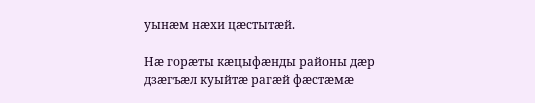уынæм нæхи цæстытæй.

Нæ горæты кæцыфæнды районы дæр дзæгъæл куыйтæ рагæй фæстæмæ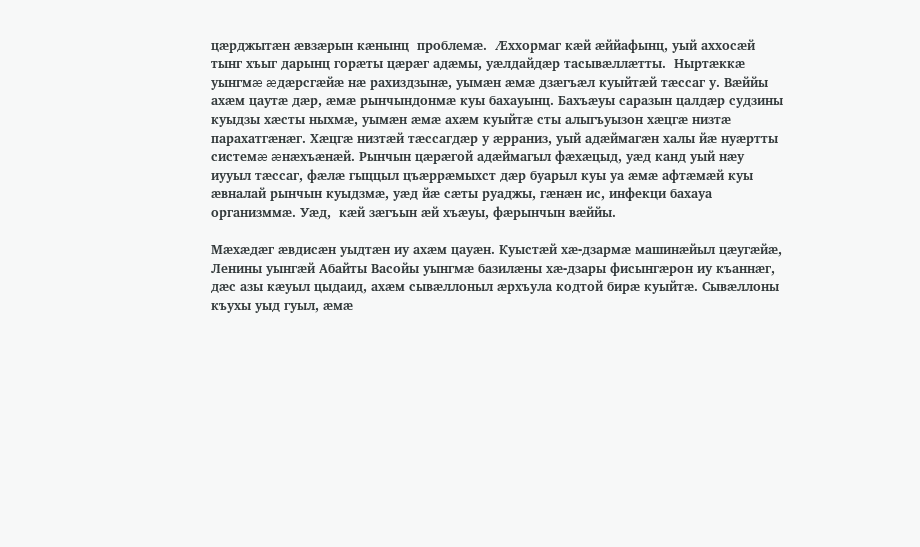цæрджытæн æвзæрын кæнынц  проблемæ.  Ӕххормаг кæй æййафынц, уый аххосæй тынг хъыг дарынц горæты цæрæг адæмы, уæлдайдæр тасывæллæтты.  Ныртæккæ уынгмæ æдæрсгæйæ нæ рахиздзынæ, уымæн æмæ дзæгъæл куыйтæй тæссаг у. Вæййы ахæм цаутæ дæр, æмæ рынчындонмæ куы бахауынц. Бахъæуы саразын цалдæр судзины куыдзы хæсты ныхмæ, уымæн æмæ ахæм куыйтæ сты алыгъуызон хæцгæ низтæ парахатгæнæг. Хæцгæ низтæй тæссагдæр у æрраниз, уый адæймагæн халы йæ нуæртты системæ æнæхъæнæй. Рынчын цæрæгой адæймагыл фæхæцыд, уæд канд уый нæу иууыл тæссаг, фæлæ гыццыл цъæррæмыхст дæр буарыл куы уа æмæ афтæмæй куы æвналай рынчын куыдзмæ, уæд йæ сæты руаджы, гæнæн ис, инфекци бахауа организммæ. Уæд,  кæй зæгъын æй хъæуы, фæрынчын вæййы.

Мæхæдæг æвдисæн уыдтæн иу ахæм цауæн. Куыстæй хæ-дзармæ машинæйыл цæугæйæ, Ленины уынгæй Абайты Васойы уынгмæ базилæны хæ-дзары фисынгæрон иу къаннæг, дæс азы кæуыл цыдаид, ахæм сывæллоныл æрхъула кодтой бирæ куыйтæ. Сывæллоны къухы уыд гуыл, æмæ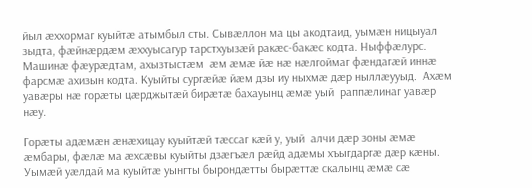йыл æххормаг куыйтæ атымбыл сты. Сывæллон ма цы акодтаид, уымæн ницыуал зыдта, фæйнæрдæм æххуысагур тарстхуызæй ракæс-бакæс кодта. Ныффæлурс. Машинæ фæурæдтам, ахызтыстæм  æм æмæ йæ нæ нæлгоймаг фæндагæй иннæ фарсмæ ахизын кодта. Куыйты сургæйæ йæм дзы иу ныхмæ дæр ныллæууыд.  Ахæм уавæры нæ горæты цæрджытæй бирæтæ бахауынц æмæ уый  раппæлинаг уавæр нæу.

Горæты адæмæн æнæхицау куыйтæй тæссаг кæй у, уый  алчи дæр зоны æмæ æмбары, фæлæ ма æхсæвы куыйты дзæгъæл рæйд адæмы хъыгдаргæ дæр кæны. Уымæй уæлдай ма куыйтæ уынгты бырондæтты бырæттæ скалынц æмæ сæ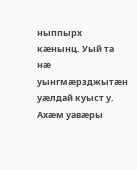ныппырх  кæнынц. Уый та нæ уынгмæрзджытæн уæлдай куыст у. Ахæм уавæры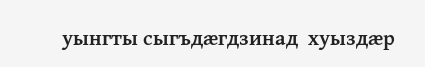уынгты сыгъдæгдзинад  хуыздæр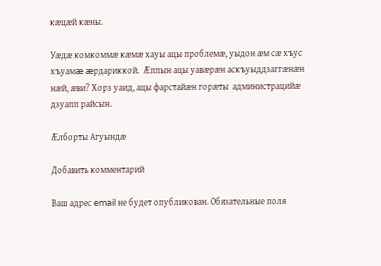кæцæй кæны.

Уæдæ комкоммæ кæмæ хауы ацы проблемæ, уыдон æм сæ хъус хъуамæ æрдариккой.  Ӕппын ацы уавæрæн аскъуыддзаггæнæн нæй, æви? Хорз уаид, ацы фарстайæн горæты  администрацийæ дзуапп райсын.

Æлборты Агуындæ

Добавить комментарий

Ваш адрес email не будет опубликован. Обязательные поля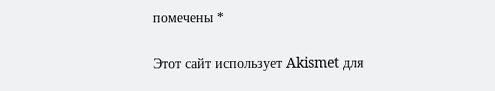помечены *

Этот сайт использует Akismet для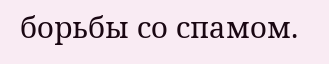борьбы со спамом.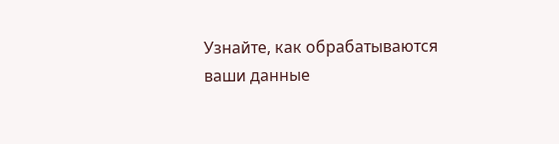Узнайте, как обрабатываются ваши данные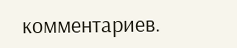комментариев.